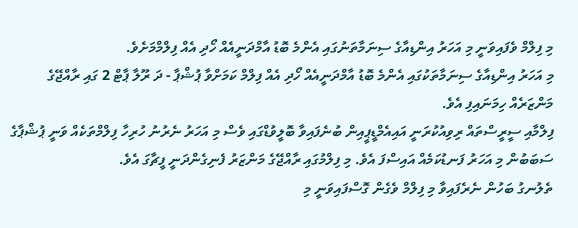މި ފިލްމް ވެފައިވަނީ މި އަހަރު އިންޑިއާގެ ސިނަމާތަނުގައި އެންމެ ބޮޑު އާމްދަނީއެއް ހޯދި އެއް ފިލްމްމަށެވެ.
މި އަހަރު އިންޑިއާގެ ސިނަމާތަކުގައި އެންމެ ބޮޑު އާމްދަނީއެއް ހޯދި އެއް ފިލްމް ކަމަށްވާ ޕުޝްޕާ - ދަ ރޫލާ ޕާޓް 2 ގައި ރާއްޖޭގެ މަންޒަރެއް ހިމަނައިފި އެވެ.
ފިލްމާއި ސީރީސްތައް ރިވިއުކުރަނީ އައިއެމްޑީޕީއިން ބުނެފައިވާ ބޮލީވުޑްގައި ވެސް މި އަހަރު ނެރުނު ހުރިހާ ފިލްމްތަކެއް ވަނީ ޕުޝްޕާގެ ސަބަބުން މި އަހަރު ފަނޑުކަމެއް އައިސްފަ އެވެ. މި ފިލްމުގައި ރާއްޖޭގެ މަންޒަރު ފެނިގެންދަނީ ފީޗާގަ އެވެ.
ތެލުނގު ބަހުން ނެރެފައިވާ މި ފިލްމް ވެގެން ގޮސްފައިވަނީ މި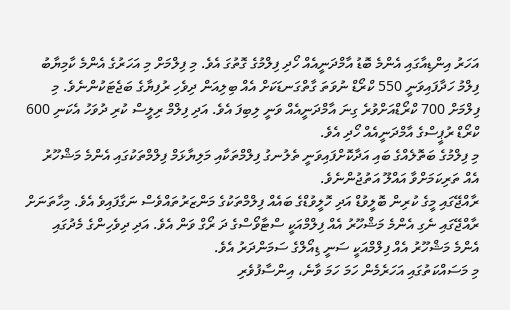އަހަރު އިންޑިއާގައި އެންމެ ބޮޑު އާމްދަނީއެއް ހޯދި ފިލްމުގެ ގޮތުގަ އެވެ. މި ފިލްމަށް މި އަހަރުގެ އެންމެ ކާމިޔާބު ފިލްމު ހަދާފައިވަނީ 550 ކްރޯޑް ނުވަތަ ގާތްގަނޑަކަށް އެއް ބިލިއަން ދިވެހި ރުފިޔާގެ ބަޖެޓަކުންނެވެ. މި ފިލްމަށް 700 ކްރޯޑްއަށްވުރެ ގިނަ އާމްދަނީއެއް ވަނީ ލިބިފަ އެވެ. އަދި ފިލްމް ރިލީސް ކުރި ދުވަހު އެކަނި 600 ކްރޯޑް ރުޕީސްގެ އާމްދަނީއެއް ހޯދި އެވެ.
މި ފިލްމުގެ ބަތޮލެއްގެ ބައި އަދާކޮށްފައިވަނީ ތެލުނގު ފިލްމްތަކާއި މަލިޔާޅަމް ފިލްމްތަކުގައި އެންމެ މަޝްހޫރު އެއް ތަރިކަމަށްވާ އައްލޫ އަތުޖުންނެވެ.
ރާއްޖޭގައި މީގެ ކުރިން ބޮލީވުޑް އަދި ހޮލީވުޑްގެ ބައެއް ފިލްމްތަކުގެ މަންޒަރުތައްވެސް ނަގާފައިވެ އެވެ. މިހާތަނަށް ރާއްޖޭގައި ނެގި އެންމެ މަޝްހޫރު އެއް ފިލްމްއަކީ ސްޓާވޯސްގެ ދަ ރޯގް ވަން އެވެ. އަދި ދިވެހިންގެ މެދުގައި އެންމެ މަޝްހޫރު އެއް ފިލްމްއަކީ ސަނީ ޑިއޯލްގެ ސަމަންދަރު އެވެ.
މި މަސައްކަތުގައި އަހަރެމެން ހަމަ ހަމަ ވާނެ، އިންސާފުވެރި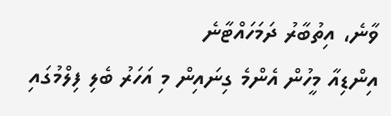ވާނެ، އިތުބާރު ދަމަހައްޓާނެ
އިންޑިއާ މީހުން އެންމެ ގިނައިން މި އަހަރު ބެލި ފިލްމުގައި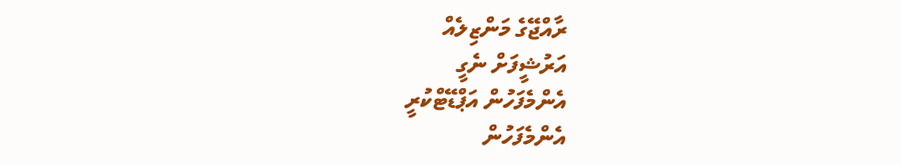ރާއްޖޭގެ މަންޒިލެއް
އަރުޝީފަށް ނެގީ
އެންމެފަހުން އަޕްޑޭޓްކުރީ
އެންމެފަހުން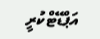އަޕްޑޭޓްކުރީ